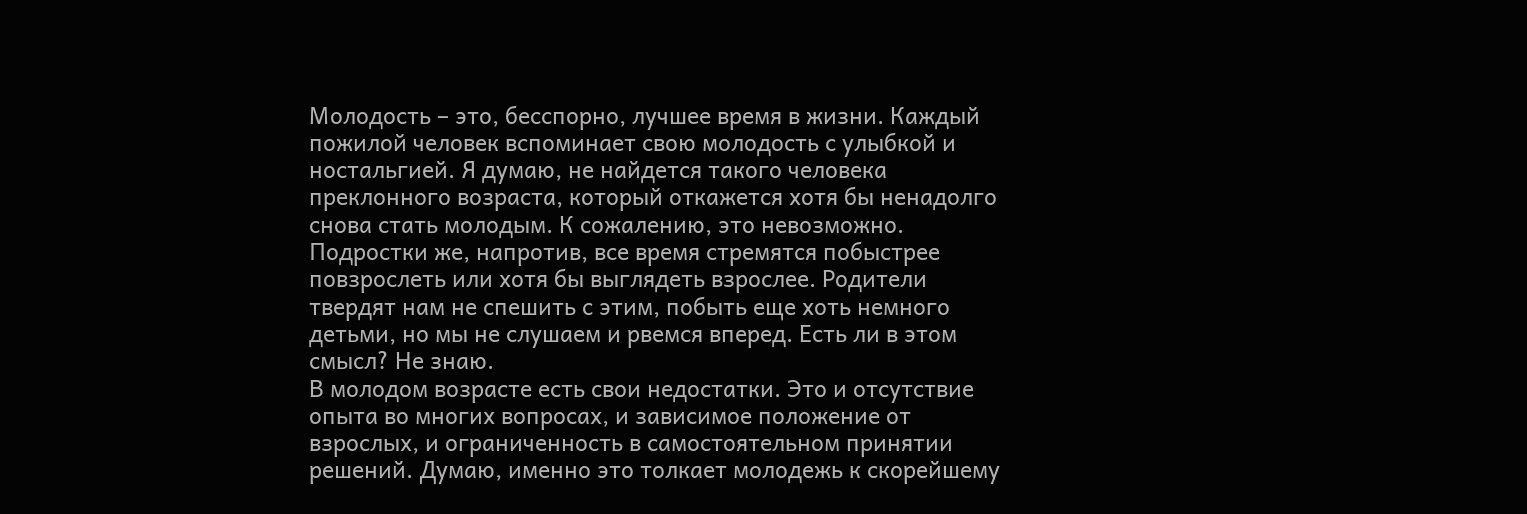Молодость – это, бесспорно, лучшее время в жизни. Каждый пожилой человек вспоминает свою молодость с улыбкой и ностальгией. Я думаю, не найдется такого человека преклонного возраста, который откажется хотя бы ненадолго снова стать молодым. К сожалению, это невозможно.
Подростки же, напротив, все время стремятся побыстрее повзрослеть или хотя бы выглядеть взрослее. Родители твердят нам не спешить с этим, побыть еще хоть немного детьми, но мы не слушаем и рвемся вперед. Есть ли в этом смысл? Не знаю.
В молодом возрасте есть свои недостатки. Это и отсутствие опыта во многих вопросах, и зависимое положение от взрослых, и ограниченность в самостоятельном принятии решений. Думаю, именно это толкает молодежь к скорейшему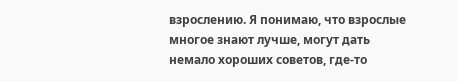взрослению. Я понимаю, что взрослые многое знают лучше, могут дать немало хороших советов, где-то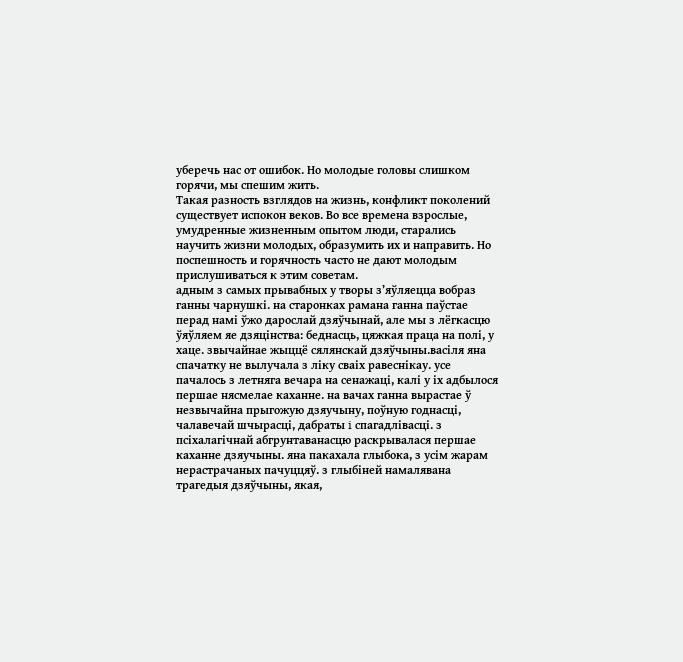уберечь нас от ошибок. Но молодые головы слишком горячи, мы спешим жить.
Такая разность взглядов на жизнь, конфликт поколений существует испокон веков. Во все времена взрослые, умудренные жизненным опытом люди, старались научить жизни молодых, образумить их и направить. Но поспешность и горячность часто не дают молодым прислушиваться к этим советам.
адным з самых прывабных у творы з’яўляецца вобраз ганны чарнушкі. на старонках рамана ганна паўстае перад намі ўжо дарослай дзяўчынай, але мы з лёгкасцю ўяўляем яе дзяцінства: беднасць, цяжкая праца на полі, у хаце. звычайнае жыццё сялянскай дзяўчыны.васiля яна спачатку не вылучала з лiку сваiх равеснiкау. усе пачалось з летняга вечара на сенажацi, калi у iх адбылося першае нясмелае каханне. на вачах ганна вырастае ў незвычайна прыгожую дзяучыну, поўную годнасцi, чалавечай шчырасцi, дабраты i спагадлiвасцi. з псiхалагiчнай абгрунтаванасцю раскрывалася першае каханне дзяучыны. яна пакахала глыбока, з усiм жарам нерастрачаных пачуццяў. з глыбiней намалявана трагедыя дзяўчыны, якая,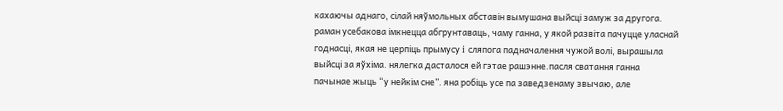кахаючы аднаго, сiлай няўмольных абставiн вымушана выйсцi замуж за другога. раман усебакова iмкнецца абгрунтаваць, чаму ганна, у якой развiта пачуцце уласнай годнасцi, якая не церпiць прымусу i сляпога падначалення чужой волi, вырашыла выйсцi за яўхiма. нялегка дасталося ей гэтае рашэнне.пасля сватання ганна пачынае жыць “у нейкiм сне”. яна робiць усе па заведзенаму звычаю, але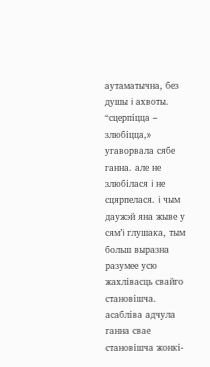аутаматычна, без душы i ахвоты. “сцерпiцца – злюбiцца,» угаворвала сябе ганна. але не злюбiлася i не сцярпелася. i чым даужэй яна жыве у сям’i глушака, тым больш выразна разумее усю жахлiвасць свайго становiшча. асаблiва адчула ганна свае становiшча жонкi-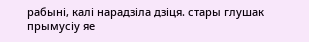рабынi, калi нарадзiла дзiця. стары глушак прымусiу яе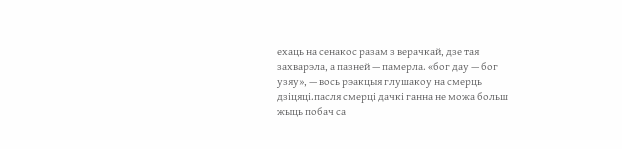ехаць на сенакос разам з верачкай, дзе тая захварэла, а пазней — памерла. «бог дау — бог узяу», — вось рэакцыя глушакоу на смерць дзiцяцi.пасля смерцi дачкi ганна не можа больш жыць побач са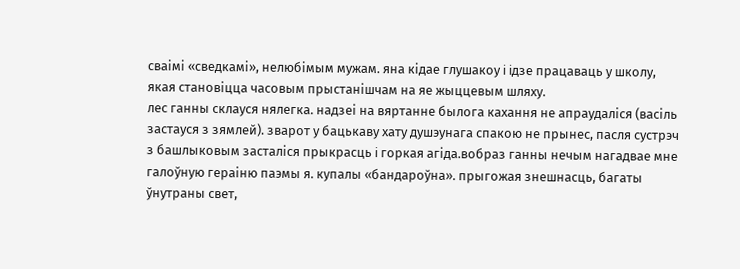сваiмi «сведкамi», нелюбiмым мужам. яна кiдае глушакоу i iдзе працаваць у школу, якая становiцца часовым прыстанiшчам на яе жыццевым шляху.
лес ганны склауся нялегка. надзеi на вяртанне былога кахання не апраудалiся (васiль застауся з зямлей). зварот у бацькаву хату душэунага спакою не прынес, пасля сустрэч з башлыковым засталiся прыкрасць i горкая агiда.вобраз ганны нечым нагадвае мне галоўную гераіню паэмы я. купалы «бандароўна». прыгожая знешнасць, багаты ўнутраны свет,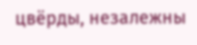цвёрды, незалежны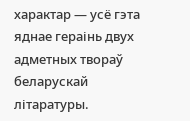характар — усё гэта яднае гераінь двух адметных твораў беларускай літаратуры.